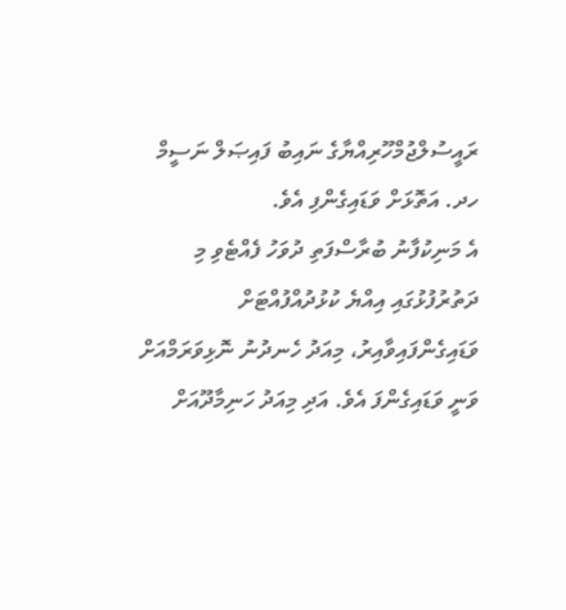ރައީސުލްޖުމްހޫރިއްޔާގެ ނައިބު ފައިޞަލް ނަސީމް ހދ. އަތޮޅަށް ވަޑައިގެންފި އެވެ.
އެ މަނިކުފާނު ބުރާސްފަތި ދުވަހު ފެއްޓެވި މި ދަތުރުފުޅުގައި އިއްޔެ ކުޅުދުއްފުއްޓަށް ވަޑައިގެންފައިވާއިރު، މިއަދު ހެނދުނު ނޮޅިވަރަމްއަށް ވަނީ ވަޑައިގެންފަ އެވެ. އަދި މިއަދު ހަނިމާދޫއަށް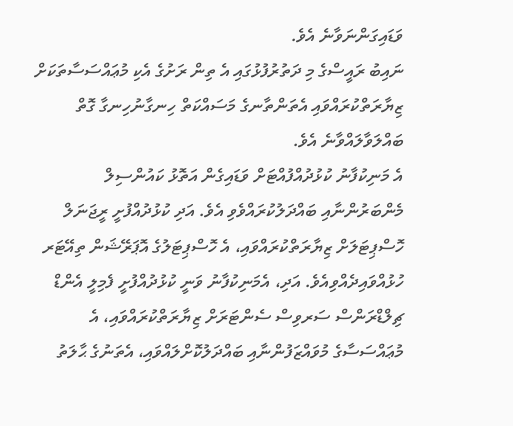ވަޑައިގަންނަވާނެ އެވެ.
ނައިބު ރައީސްގެ މި ދަތުރުފުޅުގައި އެ ތިން ރަށުގެ އެކި މުޢައްސަސާތަކަށް ޒިޔާރަތްކުރައްވައި އެތަންތާނގެ މަސައްކަތް ހިނގާނުހިނގާ ގޮތް ބައްލަވާލައްވާނެ އެވެ.
އެ މަނިކުފާނު ކުޅުދުއްފުއްޓަށް ވަޑައިގެން އަތޮޅު ކައުންސިލް މެންބަރުންނާއި ބައްދަލުކުރައްވެވި އެވެ. އަދި ކުޅުދުއްފުށީ ރީޖަނަލް ހޮސްޕިޓަލަށް ޒިޔާރަތްކުރައްވައި، އެ ހޮސްޕިޓަލުގެ އޮޕަރޭޝަން ތިއޭޓަރ ހުޅުއްވައިދެއްވިއެވެ. އަދި، އެމަނިކުފާނު ވަނީ ކުޅުދުއްފުށީ ފެމިލީ އެންޑް ޗިލްޑްރަންސް ސަރވިސް ސެންޓަރަށް ޒިޔާރަތްކުރައްވައި، އެ މުޢައްސަސާގެ މުވައްޒަފުންނާއި ބައްދަލުކޮށްލައްވައި، އެތަނުގެ ޙާލަތު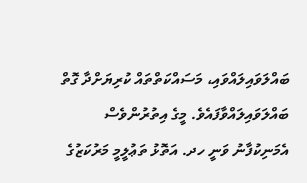ބައްލަވައިލައްވައި، މަސައްކަތްތައް ކުރިޔަށްދާ ގޮތް ބައްލަވައިލައްވާފައެވެ. މީގެ އިތުރުންވެސް އެމަނިކުފާނު ވަނީ ހދ. އަތޮޅު ތަޢުލީމީ މަރުކަޒުގެ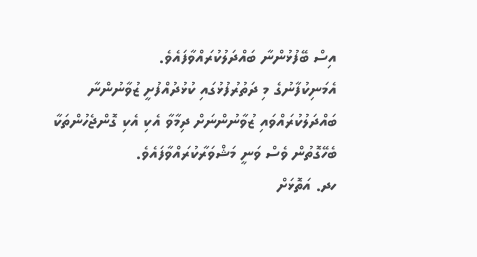އިސް ބޭފުޅުންނާ ބައްދަލުކުރައްވާފައެވެ.
އެމަނިކުފާނުގެ މި ދަތުރުފުޅުގައި ކުޅުދުއްފުށީ ޒުވާނުންނާ ބައްދަލުކުރައްވައި ޒުވާނުންނަށް ދިމާވާ އެކި އެކި ގޮންޖެހުންތަކާ ބެހޭގޮތުން ވެސް ވަނީ މަޝްވަރާކުރައްވާފައެވެ.
ހދ. އަތޮޅަށް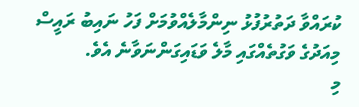ކުރައްވާ ދަތުރުފުޅު ނިންމާލެއްވުމަށް ފަހު ނައިބު ރައީސް މިއަދުގެ ވަގުތެއްގައި މާލެ ވަޑައިގަންނަވާނެ އެވެ.
މި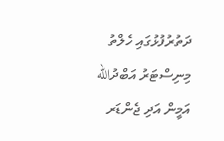ދަތުރުފުޅުގައި ހެލްތު މިނިސްޓަރު އަބްދުالله އަމީން އަދި ޖެންޑަރ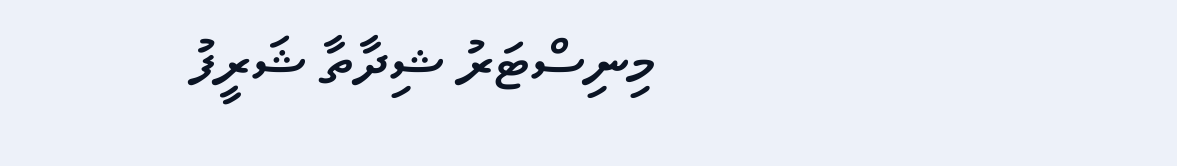މިނިސްޓަރު ޝިދާތާ ޝަރީފު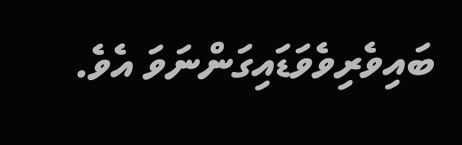ބައިވެރިވެވަޑައިގަންނަވަ އެވެ.